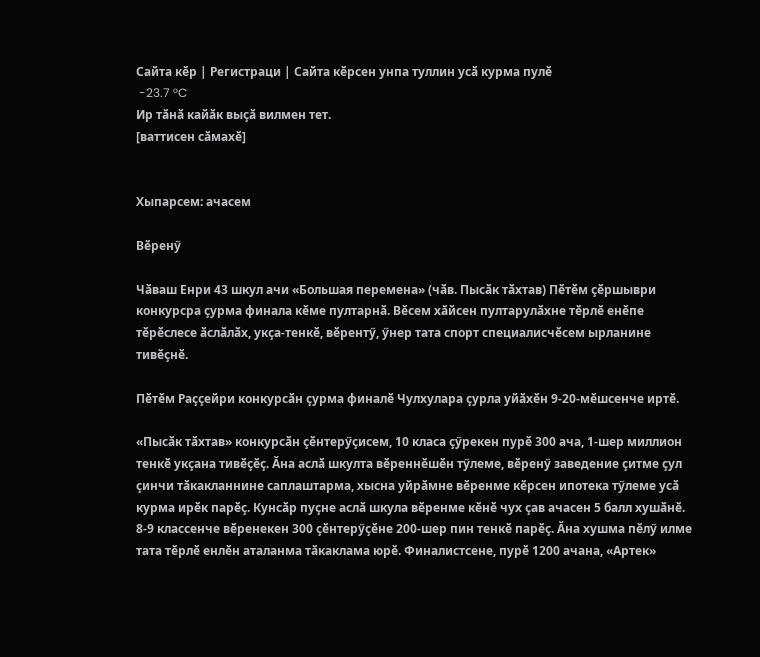Сайта кӗр | Регистраци | Сайта кӗрсен унпа туллин усӑ курма пулӗ
 -23.7 °C
Ир тӑнӑ кайӑк выҫӑ вилмен тет.
[ваттисен сӑмахӗ]


Хыпарсем: ачасем

Вӗренӳ

Чӑваш Енри 43 шкул ачи «Большая перемена» (чӑв. Пысӑк тӑхтав) Пӗтӗм ҫӗршыври конкурсра ҫурма финала кӗме пултарнӑ. Вӗсем хӑйсен пултарулӑхне тӗрлӗ енӗпе тӗрӗслесе ӑслӑлӑх, укҫа-тенкӗ, вӗрентӳ, ӳнер тата спорт специалисчӗсем ырланине тивӗҫнӗ.

Пӗтӗм Раҫҫейри конкурсӑн ҫурма финалӗ Чулхулара ҫурла уйӑхӗн 9-20-мӗшсенче иртӗ.

«Пысӑк тӑхтав» конкурсӑн ҫӗнтерӳҫисем, 10 класа ҫӳрекен пурӗ 300 ача, 1-шер миллион тенкӗ укҫана тивӗҫӗҫ. Ӑна аслӑ шкулта вӗреннӗшӗн тӳлеме, вӗренӳ заведение ҫитме ҫул ҫинчи тӑкакланнине саплаштарма, хысна уйрӑмне вӗренме кӗрсен ипотека тӳлеме усӑ курма ирӗк парӗҫ. Кунсӑр пуҫне аслӑ шкула вӗренме кӗнӗ чух ҫав ачасен 5 балл хушӑнӗ. 8-9 классенче вӗренекен 300 ҫӗнтерӳҫӗне 200-шер пин тенкӗ парӗҫ. Ӑна хушма пӗлӳ илме тата тӗрлӗ енлӗн аталанма тӑкаклама юрӗ. Финалистсене, пурӗ 1200 ачана, «Артек»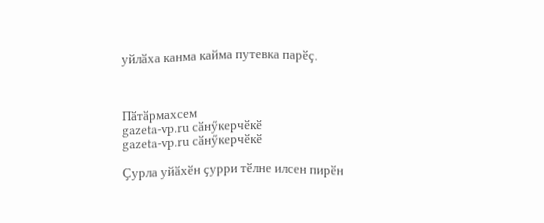уйлӑха канма кайма путевка парӗҫ.



Пӑтӑрмахсем
gazeta-vp.ru сӑнӳкерчӗкӗ
gazeta-vp.ru сӑнӳкерчӗкӗ

Ҫурла уйӑхӗн ҫурри тӗлне илсен пирӗн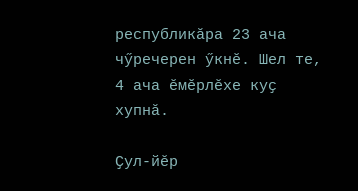республикӑра 23 ача чӳречерен ӳкнӗ. Шел те, 4 ача ӗмӗрлӗхе куҫ хупнӑ.

Ҫул-йӗр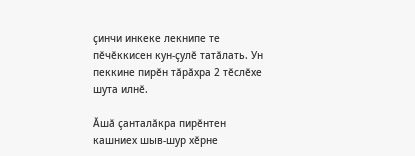ҫинчи инкеке лекнипе те пӗчӗккисен кун-ҫулӗ татӑлать. Ун пеккине пирӗн тӑрӑхра 2 тӗслӗхе шута илнӗ.

Ӑшӑ ҫанталӑкра пирӗнтен кашниех шыв-шур хӗрне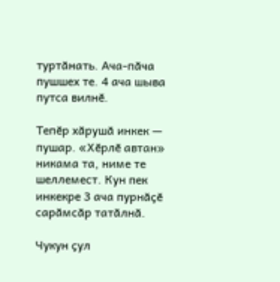туртӑнать. Ача-пӑча пушшех те. 4 ача шыва путса вилнӗ.

Тепӗр хӑрушӑ инкек — пушар. «Хӗрлӗ автан» никама та, ниме те шеллемест. Кун пек инкекре 3 ача пурнӑҫӗ сарӑмсӑр татӑлнӑ.

Чукун ҫул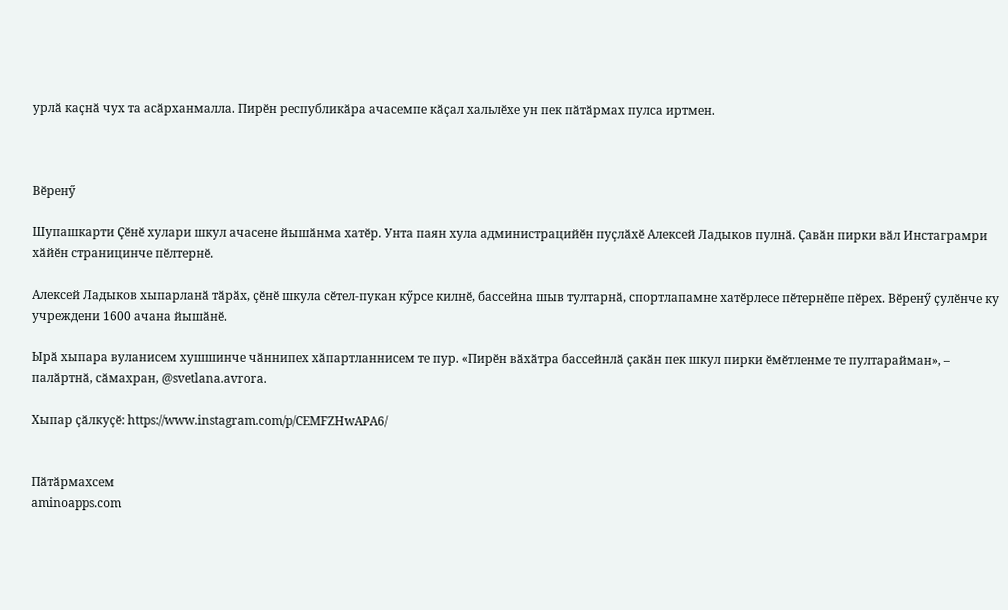урлӑ каҫнӑ чух та асӑрханмалла. Пирӗн республикӑра ачасемпе кӑҫал хальлӗхе ун пек пӑтӑрмах пулса иртмен.



Вӗренӳ

Шупашкарти Ҫӗнӗ хулари шкул ачасене йышӑнма хатӗр. Унта паян хула администрацийӗн пуҫлӑхӗ Алексей Ладыков пулнӑ. Ҫавӑн пирки вӑл Инстаграмри хӑйӗн страницинче пӗлтернӗ.

Алексей Ладыков хыпарланӑ тӑрӑх, ҫӗнӗ шкула сӗтел-пукан кӳрсе килнӗ, бассейна шыв тултарнӑ, спортлапамне хатӗрлесе пӗтернӗпе пӗрех. Вӗренӳ ҫулӗнче ку учреждени 1600 ачана йышӑнӗ.

Ырӑ хыпара вуланисем хушшинче чӑннипех хӑпартланнисем те пур. «Пирӗн вӑхӑтра бассейнлӑ ҫакӑн пек шкул пирки ӗмӗтленме те пултарайман», – палӑртнӑ, сӑмахран, @svetlana.avrora.

Хыпар ҫӑлкуҫӗ: https://www.instagram.com/p/CEMFZHwAPA6/


Пӑтӑрмахсем
aminoapps.com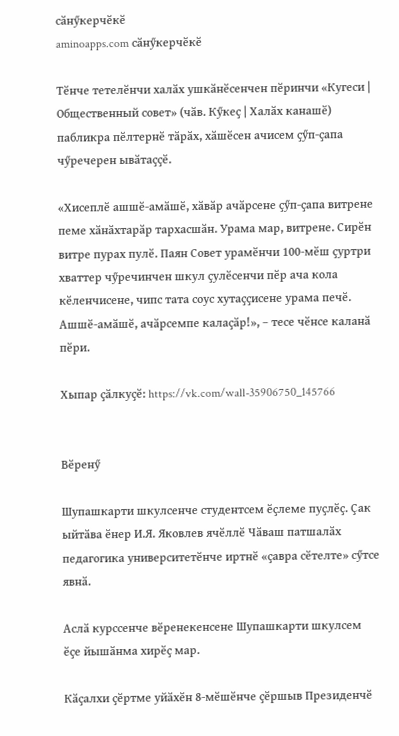сӑнӳкерчӗкӗ
aminoapps.com сӑнӳкерчӗкӗ

Тӗнче тетелӗнчи халӑх ушкӑнӗсенчен пӗринчи «Кугеси | Общественный совет» (чӑв. Кӳкеҫ | Халӑх канашӗ) пабликра пӗлтернӗ тӑрӑх, хӑшӗсен ачисем ҫӳп-ҫапа чӳречерен ывӑтаҫҫӗ.

«Хисеплӗ ашшӗ-амӑшӗ, хӑвӑр ачӑрсене ҫӳп-ҫапа витрене пеме хӑнӑхтарӑр тархасшӑн. Урама мар, витрене. Сирӗн витре пурах пулӗ. Паян Совет урамӗнчи 100-мӗш ҫуртри хваттер чӳречинчен шкул ҫулӗсенчи пӗр ача кола кӗленчисене, чипс тата соус хутаҫҫисене урама печӗ. Ашшӗ-амӑшӗ, ачӑрсемпе калаҫӑр!», – тесе чӗнсе каланӑ пӗри.

Хыпар ҫӑлкуҫӗ: https://vk.com/wall-35906750_145766


Вӗренӳ

Шупашкарти шкулсенче студентсем ӗҫлеме пуҫлӗҫ. Ҫак ыйтӑва ӗнер И.Я. Яковлев ячӗллӗ Чӑваш патшалӑх педагогика университетӗнче иртнӗ «ҫавра сӗтелте» сӳтсе явнӑ.

Аслӑ курссенче вӗренекенсене Шупашкарти шкулсем ӗҫе йышӑнма хирӗҫ мар.

Кӑҫалхи ҫӗртме уйӑхӗн 8-мӗшӗнче ҫӗршыв Президенчӗ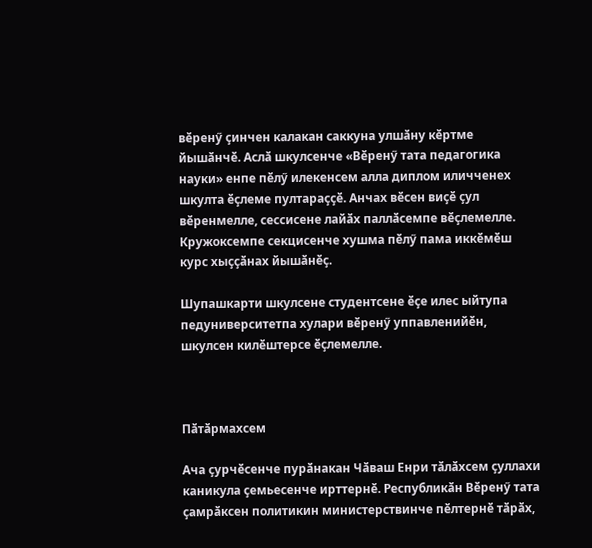вӗренӳ ҫинчен калакан саккуна улшӑну кӗртме йышӑнчӗ. Аслӑ шкулсенче «Вӗренӳ тата педагогика науки» енпе пӗлӳ илекенсем алла диплом иличченех шкулта ӗҫлеме пултараҫҫӗ. Анчах вӗсен виҫӗ ҫул вӗренмелле, сессисене лайӑх паллӑсемпе вӗҫлемелле. Кружоксемпе секцисенче хушма пӗлӳ пама иккӗмӗш курс хыҫҫӑнах йышӑнӗҫ.

Шупашкарти шкулсене студентсене ӗҫе илес ыйтупа педуниверситетпа хулари вӗренӳ уппавленийӗн, шкулсен килӗштерсе ӗҫлемелле.



Пӑтӑрмахсем

Ача ҫурчӗсенче пурӑнакан Чӑваш Енри тӑлӑхсем ҫуллахи каникула ҫемьесенче ирттернӗ. Республикӑн Вӗренӳ тата ҫамрӑксен политикин министерствинче пӗлтернӗ тӑрӑх,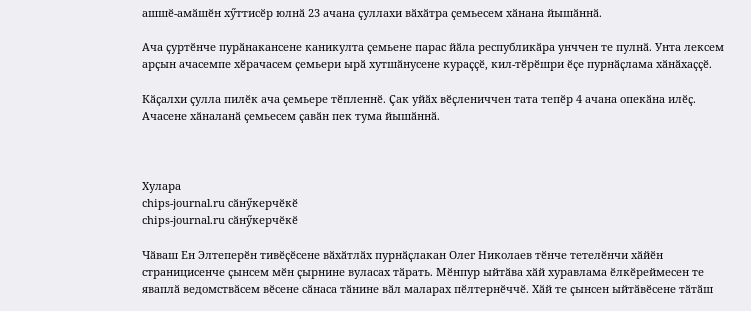ашшӗ-амӑшӗн хӳттисӗр юлнӑ 23 ачана ҫуллахи вӑхӑтра ҫемьесем хӑнана йышӑннӑ.

Ача ҫуртӗнче пурӑнакансене каникулта ҫемьене парас йӑла республикӑра унччен те пулнӑ. Унта лексем арҫын ачасемпе хӗрачасем ҫемьери ырӑ хутшӑнусене кураҫҫӗ, кил-тӗрӗшри ӗҫе пурнӑҫлама хӑнӑхаҫҫӗ.

Кӑҫалхи ҫулла пилӗк ача ҫемьере тӗпленнӗ. Ҫак уйӑх вӗҫлениччен тата тепӗр 4 ачана опекӑна илӗҫ. Ачасене хӑналанӑ ҫемьесем ҫавӑн пек тума йышӑннӑ.



Хулара
chips-journal.ru сӑнӳкерчӗкӗ
chips-journal.ru сӑнӳкерчӗкӗ

Чӑваш Ен Элтеперӗн тивӗҫӗсене вӑхӑтлӑх пурнӑҫлакан Олег Николаев тӗнче тетелӗнчи хӑйӗн страницисенче ҫынсем мӗн ҫырнине вуласах тӑрать. Мӗнпур ыйтӑва хӑй хуравлама ӗлкӗреймесен те яваплӑ ведомствӑсем вӗсене сӑнаса тӑнине вӑл маларах пӗлтернӗччӗ. Хӑй те ҫынсен ыйтӑвӗсене тӑтӑш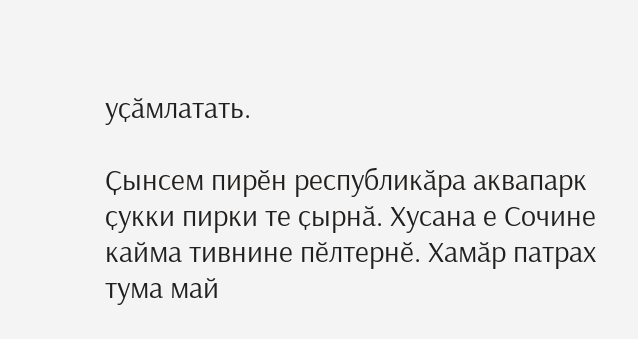уҫӑмлатать.

Ҫынсем пирӗн республикӑра аквапарк ҫукки пирки те ҫырнӑ. Хусана е Сочине кайма тивнине пӗлтернӗ. Хамӑр патрах тума май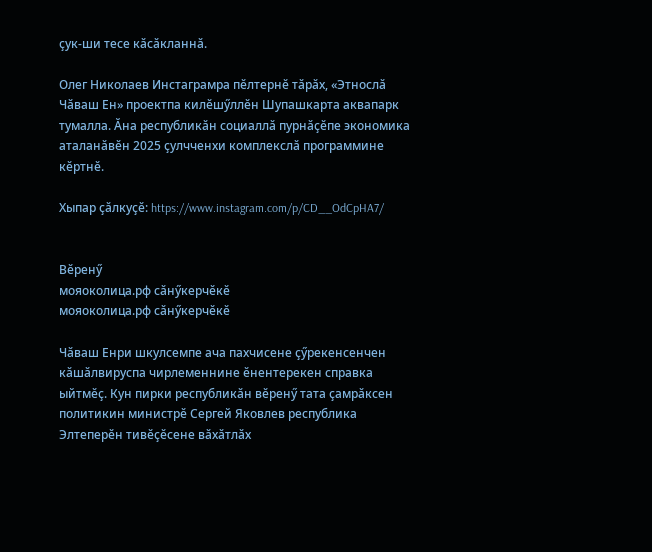ҫук-ши тесе кӑсӑкланнӑ.

Олег Николаев Инстаграмра пӗлтернӗ тӑрӑх, «Этнослӑ Чӑваш Ен» проектпа килӗшӳллӗн Шупашкарта аквапарк тумалла. Ӑна республикӑн социаллӑ пурнӑҫӗпе экономика аталанӑвӗн 2025 ҫулчченхи комплекслӑ программине кӗртнӗ.

Хыпар ҫӑлкуҫӗ: https://www.instagram.com/p/CD__OdCpHA7/


Вӗренӳ
мояоколица.рф сӑнӳкерчӗкӗ
мояоколица.рф сӑнӳкерчӗкӗ

Чӑваш Енри шкулсемпе ача пахчисене ҫӳрекенсенчен кӑшӑлвируспа чирлеменнине ӗнентерекен справка ыйтмӗҫ. Кун пирки республикӑн вӗренӳ тата ҫамрӑксен политикин министрӗ Сергей Яковлев республика Элтеперӗн тивӗҫӗсене вӑхӑтлӑх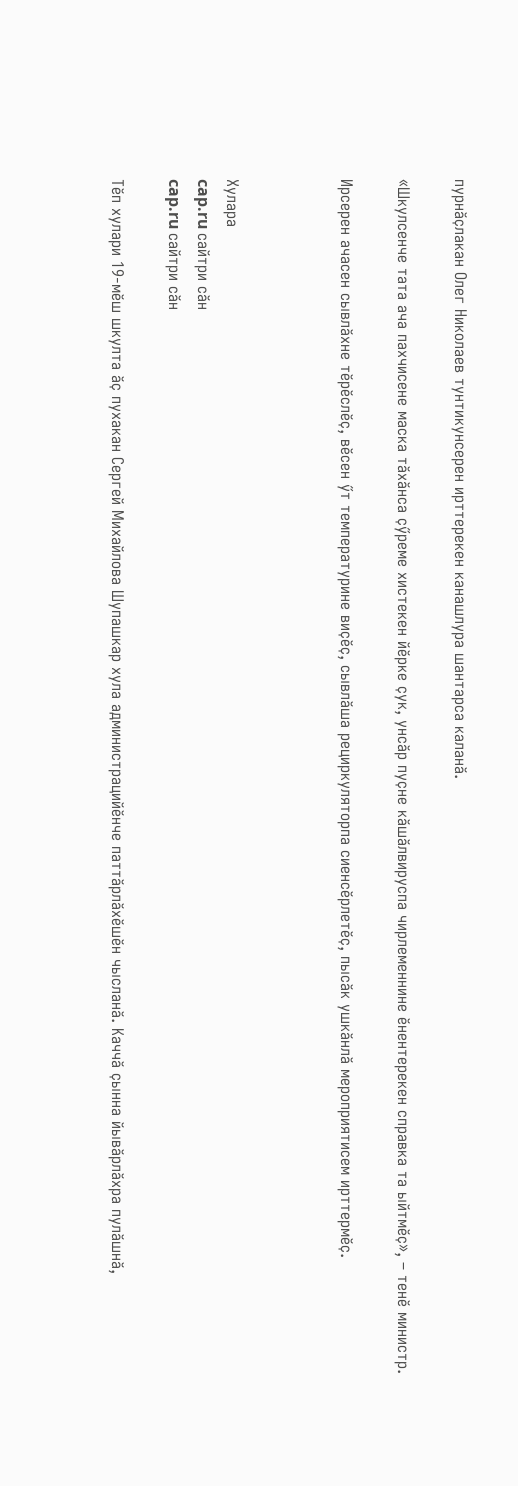пурнӑҫлакан Олег Николаев тунтикунсерен ирттерекен канашлура шантарса каланӑ.

«Шкулсенче тата ача пахчисене маска тӑхӑнса ҫӳреме хистекен йӗрке ҫук, унсӑр пуҫне кӑшӑлвируспа чирлеменнине ӗнентерекен справка та ыйтмӗҫ», – тенӗ министр.

Ирсерен ачасен сывлӑхне тӗрӗслӗҫ, вӗсен ӳт температурине виҫӗҫ, сывлӑша рециркуляторпа сиенсӗрлетӗҫ, пысӑк ушкӑнлӑ мероприятисем ирттермӗҫ.



Хулара
cap.ru сайтри сӑн
cap.ru сайтри сӑн

Тӗп хулари 19-мӗш шкулта ӑҫ пухакан Сергей Михайлова Шупашкар хула администрацийӗнче паттӑрлӑхӗшӗн чысланӑ. Каччӑ ҫынна йывӑрлӑхра пулӑшнӑ,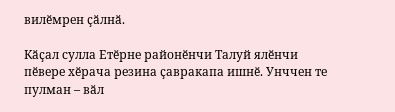вилӗмрен ҫӑлнӑ.

Кӑҫал сулла Етӗрне районӗнчи Талуй ялӗнчи пӗвере хӗрача резина ҫавракапа ишнӗ. Унччен те пулман – вӑл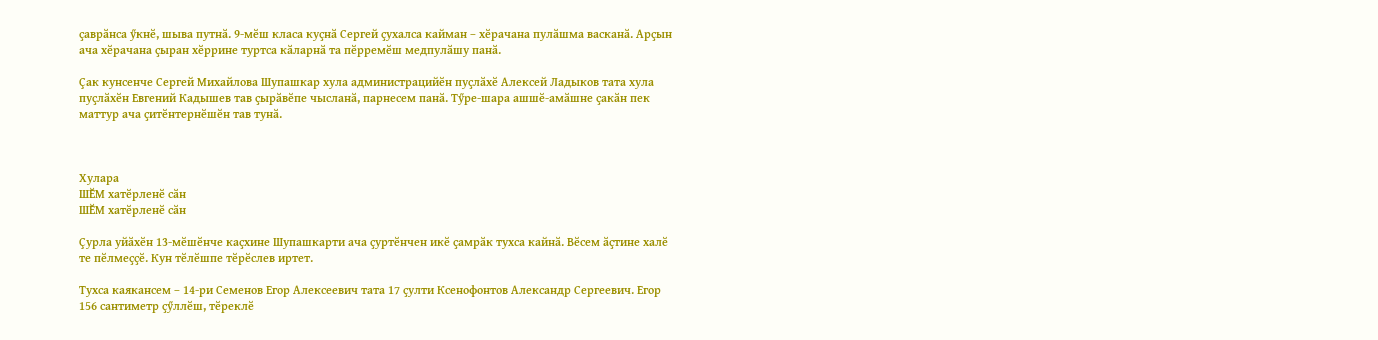ҫаврӑнса ӳкнӗ, шыва путнӑ. 9-мӗш класа куҫнӑ Сергей ҫухалса кайман – хӗрачана пулӑшма васканӑ. Арҫын ача хӗрачана ҫыран хӗррине туртса кӑларнӑ та пӗрремӗш медпулӑшу панӑ.

Ҫак кунсенче Сергей Михайлова Шупашкар хула администрацийӗн пуҫлӑхӗ Алексей Ладыков тата хула пуҫлӑхӗн Евгений Кадышев тав ҫырӑвӗпе чысланӑ, парнесем панӑ. Тӳре-шара ашшӗ-амӑшне ҫакӑн пек маттур ача ҫитӗнтернӗшӗн тав тунӑ.



Хулара
ШӖМ хатӗрленӗ сӑн
ШӖМ хатӗрленӗ сӑн

Ҫурла уйӑхӗн 13-мӗшӗнче каҫхине Шупашкарти ача ҫуртӗнчен икӗ ҫамрӑк тухса кайнӑ. Вӗсем ӑҫтине халӗ те пӗлмеҫҫӗ. Кун тӗлӗшпе тӗрӗслев иртет.

Тухса каякансем – 14-ри Семенов Егор Алексеевич тата 17 ҫулти Ксенофонтов Александр Сергеевич. Егор 156 сантиметр ҫӳллӗш, тӗреклӗ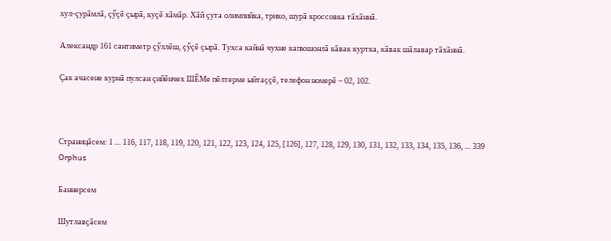хул-ҫурӑмлӑ, ҫӳҫӗ ҫырӑ, куҫӗ хӑмӑр. Хӑй ҫута олимпийка, трико, шурӑ кроссовка тӑхӑннӑ.

Александр 161 сантиметр ҫӳллӗш, ҫӳҫӗ ҫырӑ. Тухса кайнӑ чухне капюшонлӑ кӑвак куртка, кӑвак шӑлавар тӑхӑннӑ.

Ҫак ачасене курнӑ пулсан ҫийӗнчех ШӖМе пӗлтерме ыйтаҫҫӗ, телефон номерӗ – 02, 102.



Страницӑсем: 1 ... 116, 117, 118, 119, 120, 121, 122, 123, 124, 125, [126], 127, 128, 129, 130, 131, 132, 133, 134, 135, 136, ... 339
Orphus

Баннерсем

Шутлавҫӑсем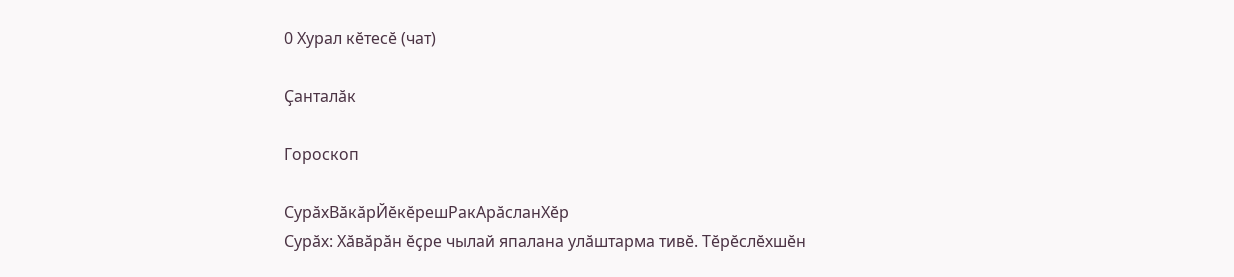0 Хурал кӗтесӗ (чат)

Ҫанталӑк

Гороскоп

СурӑхВӑкӑрЙӗкӗрешРакАрӑсланХӗр
Сурӑх: Хӑвӑрӑн ӗҫре чылай япалана улӑштарма тивӗ. Тӗрӗслӗхшӗн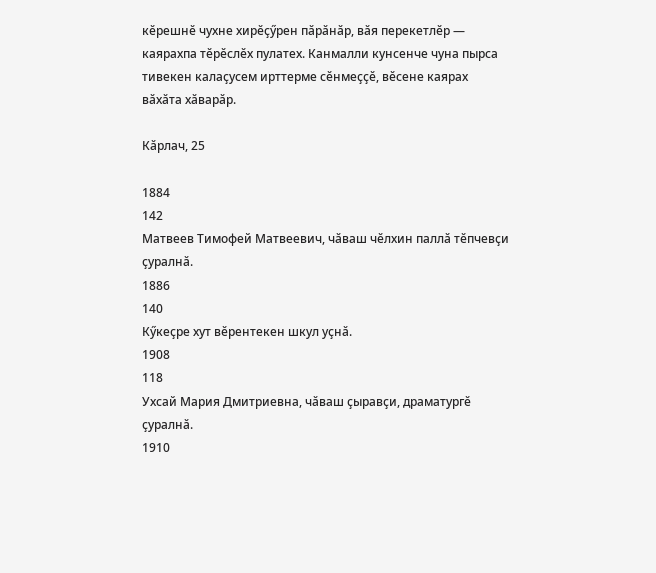кӗрешнӗ чухне хирӗҫӳрен пӑрӑнӑр, вӑя перекетлӗр — каярахпа тӗрӗслӗх пулатех. Канмалли кунсенче чуна пырса тивекен калаҫусем ирттерме сӗнмеҫҫӗ, вӗсене каярах вӑхӑта хӑварӑр.

Кӑрлач, 25

1884
142
Матвеев Тимофей Матвеевич, чӑваш чӗлхин паллӑ тӗпчевҫи ҫуралнӑ.
1886
140
Кӳкеҫре хут вӗрентекен шкул уҫнӑ.
1908
118
Ухсай Мария Дмитриевна, чӑваш ҫыравҫи, драматургӗ ҫуралнӑ.
1910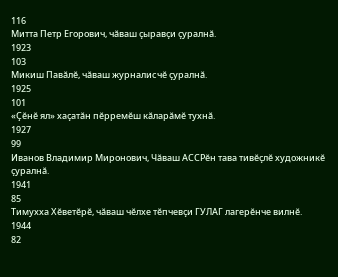116
Митта Петр Егорович, чӑваш ҫыравҫи ҫуралнӑ.
1923
103
Микиш Павӑлӗ, чӑваш журналисчӗ ҫуралнӑ.
1925
101
«Ҫӗнӗ ял» хаҫатӑн пӗрремӗш кӑларӑмӗ тухнӑ.
1927
99
Иванов Владимир Миронович, Чӑваш АССРӗн тава тивӗҫлӗ художникӗ ҫуралнӑ.
1941
85
Тимухха Хӗветӗрӗ, чӑваш чӗлхе тӗпчевҫи ГУЛАГ лагерӗнче вилнӗ.
1944
82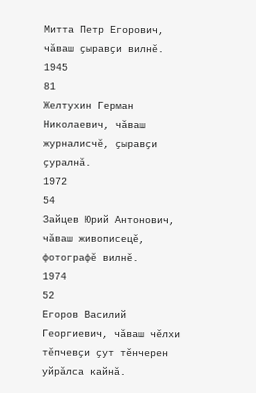Митта Петр Егорович, чӑваш ҫыравҫи вилнӗ.
1945
81
Желтухин Герман Николаевич, чӑваш журналисчӗ, ҫыравҫи ҫуралнӑ.
1972
54
Зайцев Юрий Антонович, чӑваш живописецӗ, фотографӗ вилнӗ.
1974
52
Егоров Василий Георгиевич, чӑваш чӗлхи тӗпчевҫи ҫут тӗнчерен уйрӑлса кайнӑ.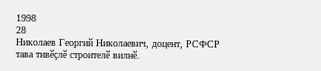1998
28
Николаев Георгий Николаевич, доцент, РСФСР тава тивӗҫлӗ строителӗ вилнӗ.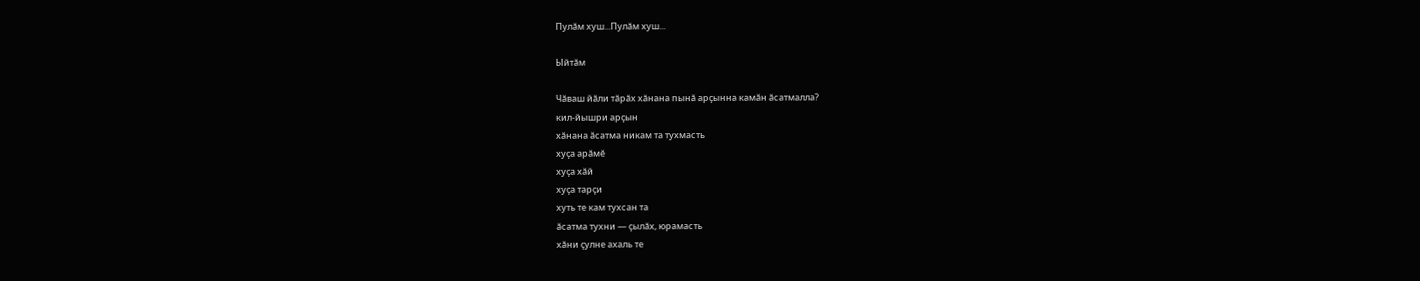Пулӑм хуш...Пулӑм хуш...

Ыйтӑм

Чӑваш йӑли тӑрӑх хӑнана пынӑ арҫынна камӑн ӑсатмалла?
кил-йышри арҫын
хӑнана ӑсатма никам та тухмасть
хуҫа арӑмӗ
хуҫа хӑй
хуҫа тарҫи
хуть те кам тухсан та
ӑсатма тухни — ҫылӑх, юрамасть
хӑни ҫулне ахаль те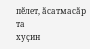пӗлет, ӑсатмасӑр та
хуҫин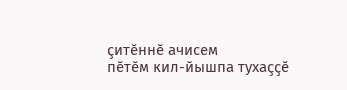ҫитӗннӗ ачисем
пӗтӗм кил-йышпа тухаҫҫӗ